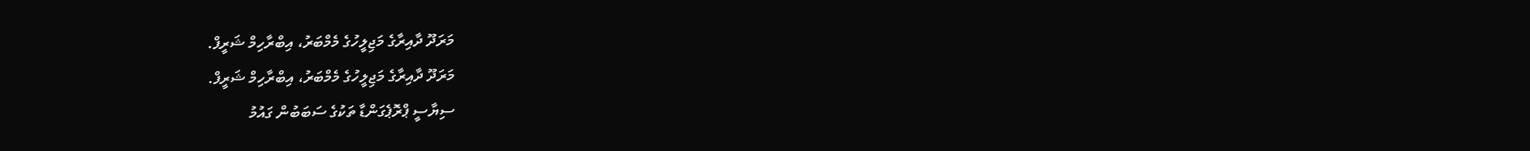މަރަދޫ ދާއިރާގެ މަޖިލީހުގެ މެމްބަރު، އިބްރާހިމް ޝަރީފް.
މަރަދޫ ދާއިރާގެ މަޖިލީހުގެ މެމްބަރު، އިބްރާހިމް ޝަރީފް.
ސިޔާސީ ޕްރޮޕެގަންޑާ ތަކުގެ ސަބަބުން ގައުމު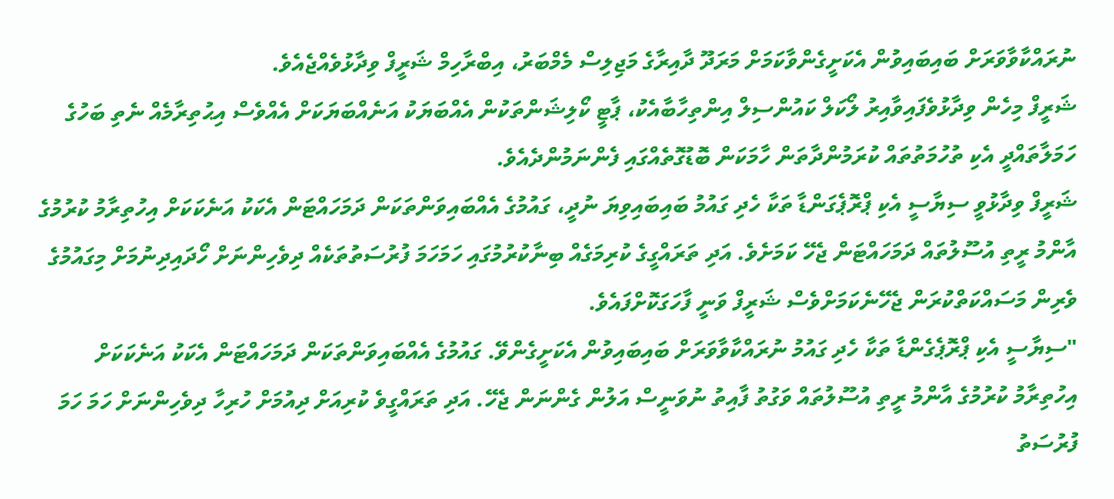ނުރައްކާވާވަރަށް ބައިބައިވުން އެކަށީގެންވާކަމަށް މަރަދޫ ދާއިރާގެ މަޖިލިސް މެމްބަރު، އިބްރާހިމް ޝަރީފް ވިދާޅުވެއްޖެއެވެ.
ޝަރީފް މިހެން ވިދާޅުވެފައިވާއިރު ލޯކަލް ކައުންސިލް އިންތިހާބާއެކު، ޕާޓީ ކޯލިޝަންތަކުން އެއްބަޔަކު އަނެއްބަޔަކަށް އެއްވެސް އިޙުތިރާމެއް ނެތި ބަހުގެ ހަމަލާތައްދީ އެކި ތުހުމަތުތައް ކުރަމުންދާތަން ހާމަކަން ބޮޑުގޮތެއްގައި ފެންނަމުންދެއެވެ.
ޝަރީފް ވިދާޅުވީ ސިޔާސީ އެކި ޕްރޮޕެގަންޑާ ތަކާ ހެދި ގައުމު ބައިބައިވިޔަ ނުދީ، ގައުމުގެ އެއްބައިވަންތަކަން ދަމަހައްޓަން އެކަކު އަނެކަކަށް އިހުތިރާމު ކުރުމުގެ އާންމު ރީތި އުސޫލުތައް ދަމަހައްޓަން ޖެހޭ ކަމަށެވެ. އަދި ތަރައްގީގެ ކުރިމަގެއް ބިނާކުރުމުގައި ހަމަހަމަ ފުރުސަތުތަކެއް ދިވެހިންނަށް ހޯދައިދިނުމަށް މިގައުމުގެ ވެރިން މަސައްކަތްކުރަން ޖެހޭނެކަމަށްވެސް ޝަރީފް ވަނީ ފާހަގަކޮށްފައެވެ.
"ސިޔާސީ އެކި ޕްރޮޕެގެންޑާ ތަކާ ހެދި ގައުމު ނުރައްކާވާވަރަށް ބައިބައިވުން އެކަށީގެންވޭ. ގައުމުގެ އެއްބައިވަންތަކަން ދަމަހައްޓަން އެކަކު އަނެކަކަށް އިހުތިރާމު ކުރުމުގެ އާންމު ރީތި އުސޫލުތައް ވަގުތު ފާއިތު ނުވަނީސް އަލުން ގެންނަން ޖެހޭ. އަދި ތަރައްގީވެ ކުރިއަށް ދިއުމަށް ހުރިހާ ދިވެހިންނަށް ހަމަ ހަމަ ފުރުސަތު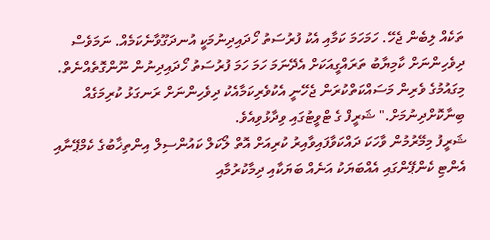ތަކެއް ލިބެން ޖެހޭ. ހަމަހަމަ ކަމާއި އެކު ފުރުސަތު ހޯދައިދިނުމަކީ އުނދަގޫވާނެކަމެއް. ނަމަވެސް ދިވެހިންނަށް ކާމިޔާބު ތަރައްގީއަކަށް އެދޭނަމަ ހަމަ ހަމަ ފުރުސަތު ހޯދައިދިނުން ނޫންގޮތެއްނެތް. މިގައުމުގެ ވެރިން މަސައްކަތްކުރަން ޖެހޭނީ އެކުވެރިކަމާއެކު ދިވެހިންނަށް ރަނގަޅު ކުރިމަގެއް ބިނާކޮށްދިނުމަށް." ޝަރީފް ގެ ޓްވީޓުގައި ވިދާޅުވިއެވެ.
ޝަރީފު މިމޭރުމުން ވާހަކަ ދައްކަވާފައިވާއިރު ކުރިއަށް އޮތް ލޯކަލް ކައުންސިލް އިންތިޚާބުގެ ކެމްޕޭނާއި އެންޓި ކެންޕޭންގައި އެއްބަޔަކު އަނެއް ބަޔަކާއި ދިމާކުރުމާއި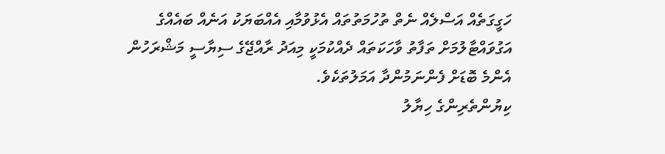ހަގީގަތެއް އަސްލެއް ނެތް ތުހުމަތުތައް އެޅުވުމާއި އެއްބަޔަކު އަނެއް ބައެއްގެ އަގުވައްޓާލުމަށް ތަފާތު ވާހަކަތައް ދެއްކުމަކީ މިއަދު ރާއްޖޭގެ ސިޔާސީ މަޝްރަހުން އެންމެ ބޮޑަށް ފެންނަމުންދާ އަމަލުތަކެވެ.
ކިޔުންތެރިންގެ ހިޔާލު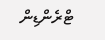ޓްރެންޑިން